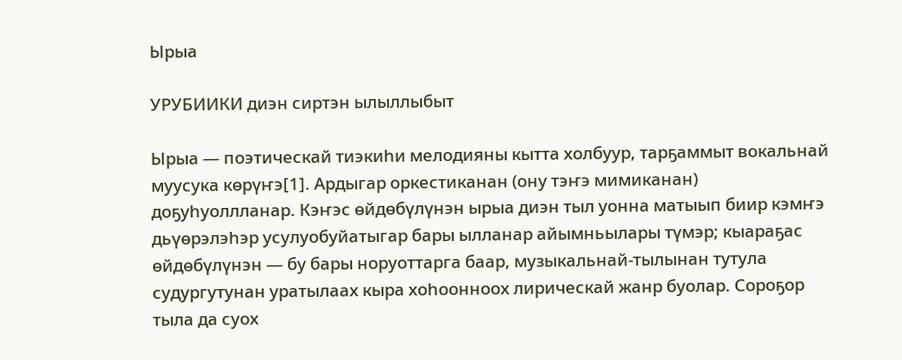Ырыа

УРУБИИКИ диэн сиртэн ылыллыбыт

Ырыа — поэтическай тиэкиһи мелодияны кытта холбуур, тарҕаммыт вокальнай муусука көрүҥэ[1]. Ардыгар оркестиканан (ону тэҥэ мимиканан) доҕуһуоллланар. Кэҥэс өйдөбүлүнэн ырыа диэн тыл уонна матыып биир кэмҥэ дьүөрэлэһэр усулуобуйатыгар бары ылланар айымньылары түмэр; кыараҕас өйдөбүлүнэн — бу бары норуоттарга баар, музыкальнай-тылынан тутула судургутунан уратылаах кыра хоһоонноох лирическай жанр буолар. Сороҕор тыла да суох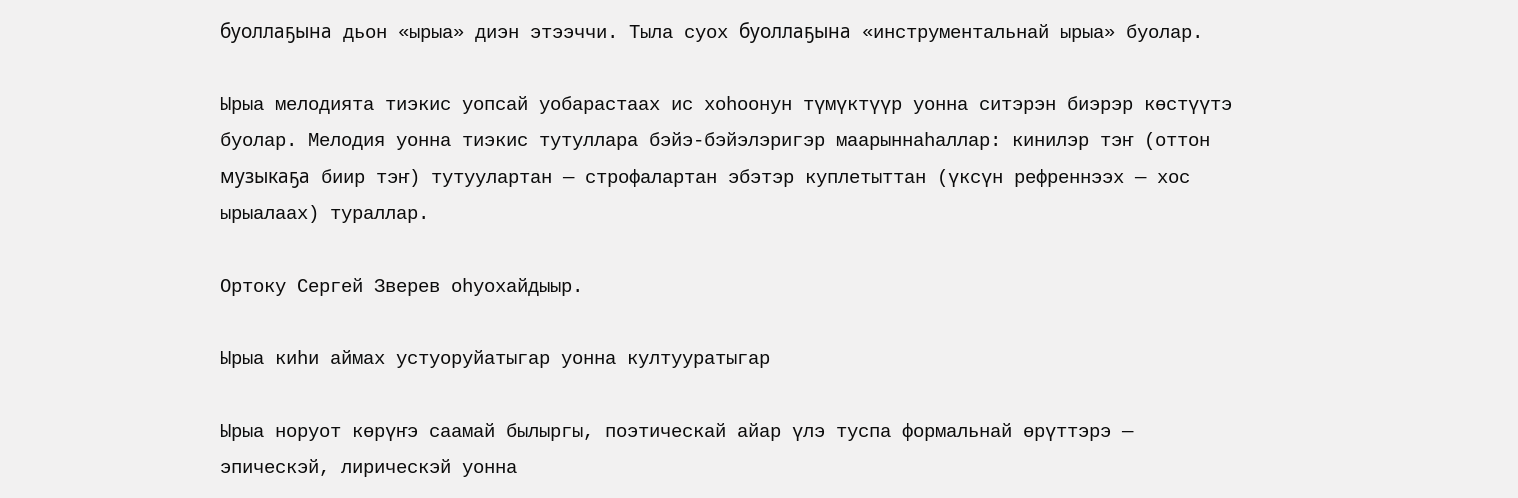буоллаҕына дьон «ырыа» диэн этээччи. Тыла суох буоллаҕына «инструментальнай ырыа» буолар.

Ырыа мелодията тиэкис уопсай уобарастаах ис хоһоонун түмүктүүр уонна ситэрэн биэрэр көстүүтэ буолар. Мелодия уонна тиэкис тутуллара бэйэ-бэйэлэригэр маарыннаһаллар: кинилэр тэҥ (оттон музыкаҕа биир тэҥ) тутуулартан — строфалартан эбэтэр куплетыттан (үксүн рефреннээх — хос ырыалаах) тураллар.

Ортоку Сергей Зверев оһуохайдыыр.

Ырыа киһи аймах устуоруйатыгар уонна култууратыгар

Ырыа норуот көрүҥэ саамай былыргы, поэтическай айар үлэ туспа формальнай өрүттэрэ — эпическэй, лирическэй уонна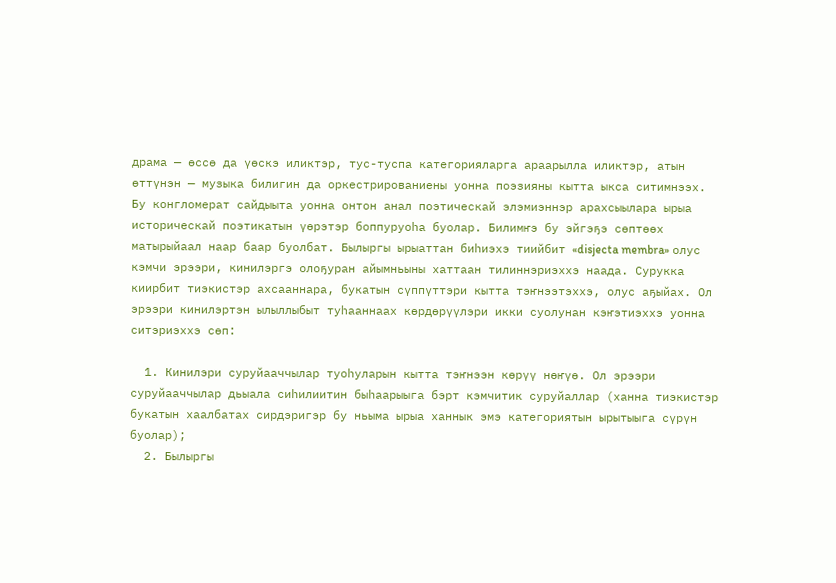драма — өссө да үөскэ иликтэр, тус-туспа категорияларга араарылла иликтэр, атын өттүнэн — музыка билигин да оркестрированиены уонна поэзияны кытта ыкса ситимнээх. Бу конгломерат сайдыыта уонна онтон анал поэтическай элэмиэннэр арахсыылара ырыа историческай поэтикатын үөрэтэр боппуруоһа буолар. Билимҥэ бу эйгэҕэ сөптөөх матырыйаал наар баар буолбат. Былыргы ырыаттан биһиэхэ тиийбит «disjecta membra» олус кэмчи эрээри, кинилэргэ олоҕуран айымньыны хаттаан тилиннэриэххэ наада. Сурукка киирбит тиэкистэр ахсааннара, букатын сүппүттэри кытта тэҥнээтэххэ, олус аҕыйах. Ол эрээри кинилэртэн ылыллыбыт туһааннаах көрдөрүүлэри икки суолунан кэҥэтиэххэ уонна ситэриэххэ сөп:

  1. Кинилэри суруйааччылар туоһуларын кытта тэҥнээн көрүү нөҥүө. Ол эрээри суруйааччылар дьыала сиһилиитин быһаарыыга бэрт кэмчитик суруйаллар (ханна тиэкистэр букатын хаалбатах сирдэригэр бу ньыма ырыа ханнык эмэ категориятын ырытыыга сүрүн буолар);
  2. Былыргы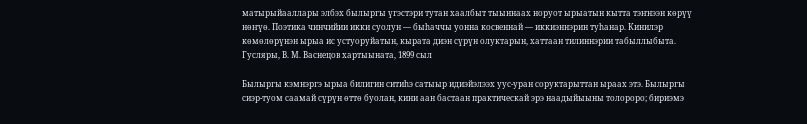матырыйааллары элбэх былыргы үгэстэри тутан хаалбыт тыыннаах норуот ырыатын кытта тэҥнээн көрүү нөҥүө. Поэтика чинчийии икки суолун — быһаччы уонна косвеннай — иккиэннэрин туһанар. Кинилэр көмөлөрүнэн ырыа ис устуоруйатын, кырата диэн сүрүн олуктарын, хаттаан тилиннэрии табыллыбыта.
Гусляры, В. М. Васнецов хартыыната, 1899 сыл

Былыргы кэмнэргэ ырыа билигин ситиһэ сатыыр идиэйэлээх уус-уран соруктарыттан ыраах этэ. Былыргы сиэр-туом саамай сүрүн өттө буолан, кини аан бастаан практическай эрэ наадыйыыны толороро; бириэмэ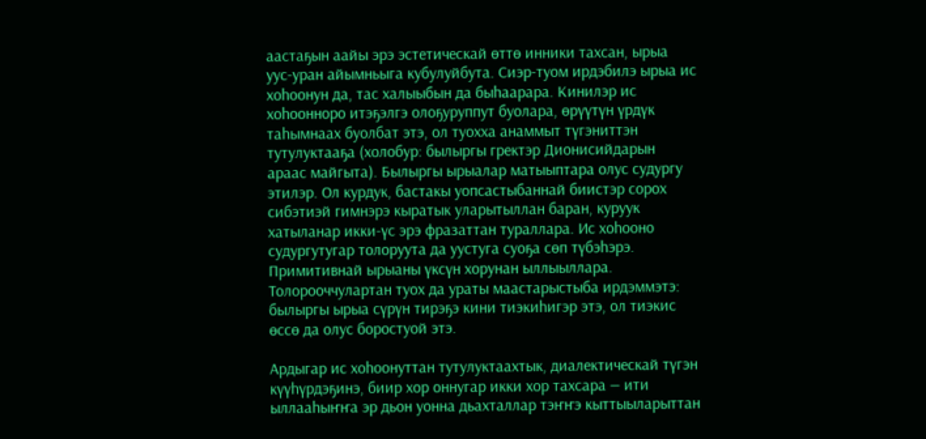аастаҕын аайы эрэ эстетическай өттө инники тахсан, ырыа уус-уран айымньыга кубулуйбута. Сиэр-туом ирдэбилэ ырыа ис хоһоонун да, тас халыыбын да быһаарара. Кинилэр ис хоһоонноро итэҕэлгэ олоҕуруппут буолара, өрүүтүн үрдүк таһымнаах буолбат этэ, ол туохха анаммыт түгэниттэн тутулуктааҕа (холобур: былыргы гректэр Дионисийдарын араас майгыта). Былыргы ырыалар матыыптара олус судургу этилэр. Ол курдук, бастакы уопсастыбаннай биистэр сорох сибэтиэй гимнэрэ кыратык уларытыллан баран, куруук хатыланар икки-үс эрэ фразаттан тураллара. Ис хоһооно судургутугар толоруута да уустуга суоҕа сөп түбэһэрэ. Примитивнай ырыаны үксүн хорунан ыллыыллара. Толорооччулартан туох да ураты маастарыстыба ирдэммэтэ: былыргы ырыа сүрүн тирэҕэ кини тиэкиһигэр этэ, ол тиэкис өссө да олус боростуой этэ.

Ардыгар ис хоһоонуттан тутулуктаахтык, диалектическай түгэн күүһүрдэҕинэ, биир хор оннугар икки хор тахсара — ити ыллааһыҥҥа эр дьон уонна дьахталлар тэҥҥэ кыттыыларыттан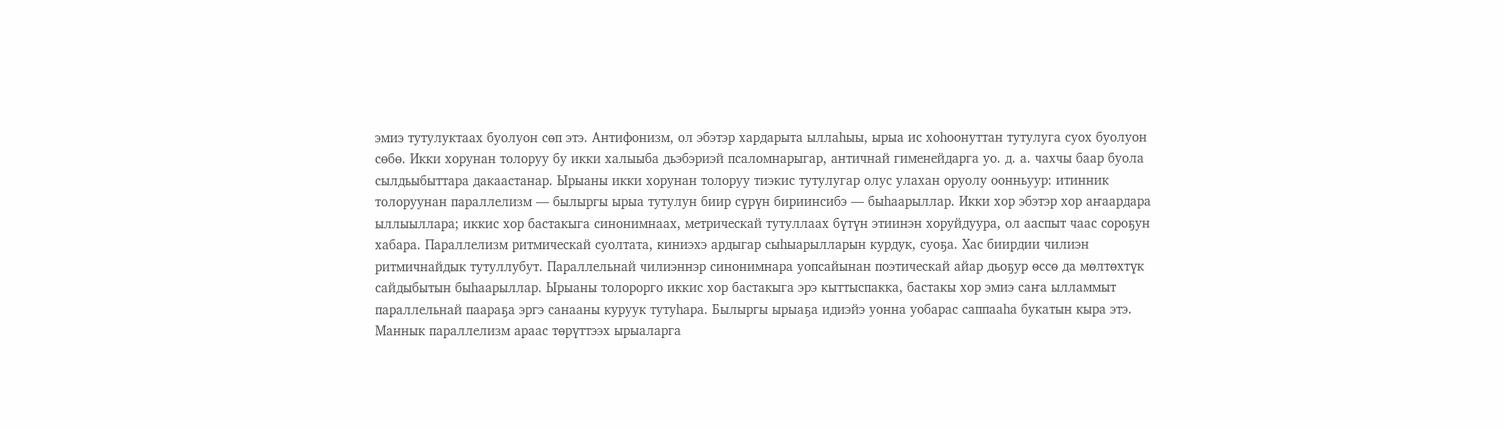эмиэ тутулуктаах буолуон сөп этэ. Антифонизм, ол эбэтэр хардарыта ыллаһыы, ырыа ис хоһоонуттан тутулуга суох буолуон сөбө. Икки хорунан толоруу бу икки халыыба дьэбэриэй псаломнарыгар, античнай гименейдарга уо. д. а. чахчы баар буола сылдьыбыттара дакаастанар. Ырыаны икки хорунан толоруу тиэкис тутулугар олус улахан оруолу оонньуур: итинник толоруунан параллелизм — былыргы ырыа тутулун биир сүрүн бириинсибэ — быһаарыллар. Икки хор эбэтэр хор аҥаардара ыллыыллара; иккис хор бастакыга синонимнаах, метрическай тутуллаах бүтүн этиинэн хоруйдуура, ол ааспыт чаас сороҕун хабара. Параллелизм ритмическай суолтата, киниэхэ ардыгар сыһыарылларын курдук, суоҕа. Хас биирдии чилиэн ритмичнайдык тутуллубут. Параллельнай чилиэннэр синонимнара уопсайынан поэтическай айар дьоҕур өссө да мөлтөхтүк сайдыбытын быһаарыллар. Ырыаны толорорго иккис хор бастакыга эрэ кыттыспакка, бастакы хор эмиэ саҥа ылламмыт параллельнай паараҕа эргэ санааны куруук тутуһара. Былыргы ырыаҕа идиэйэ уонна уобарас саппааһа букатын кыра этэ. Маннык параллелизм араас төрүттээх ырыаларга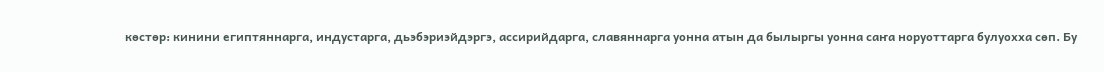көстөр: кинини египтяннарга, индустарга, дьэбэриэйдэргэ, ассирийдарга, славяннарга уонна атын да былыргы уонна саҥа норуоттарга булуохха сөп. Бу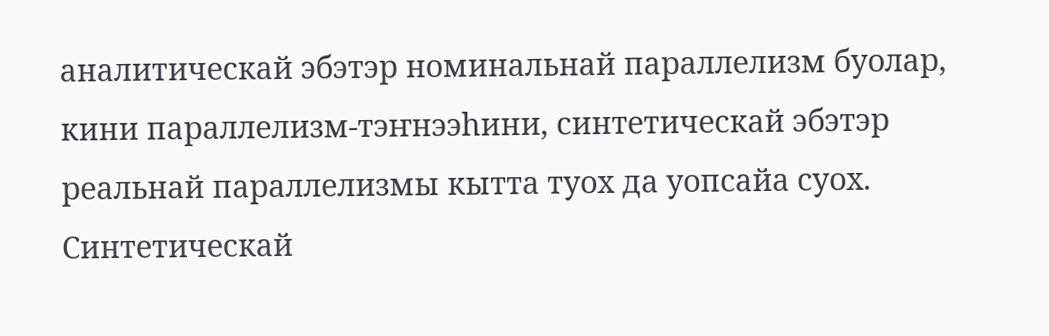аналитическай эбэтэр номинальнай параллелизм буолар, кини параллелизм-тэҥнээһини, синтетическай эбэтэр реальнай параллелизмы кытта туох да уопсайа суох. Синтетическай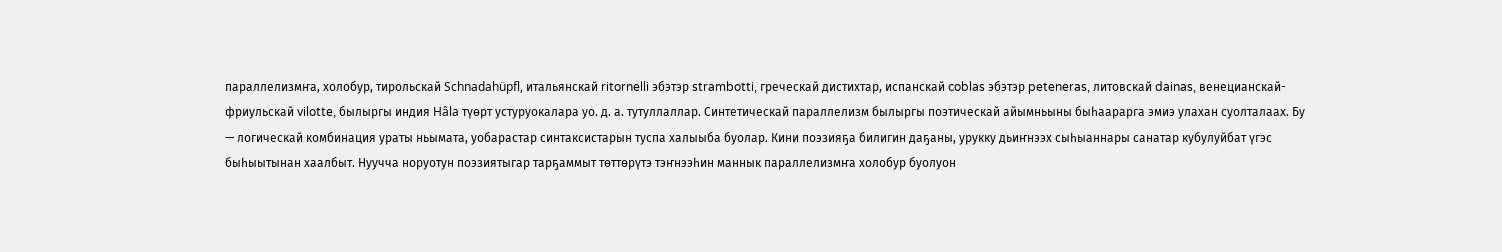параллелизмҥа, холобур, тирольскай Schnadahüpfl, итальянскай ritornelli эбэтэр strambotti, греческай дистихтар, испанскай coblas эбэтэр peteneras, литовскай dainas, венецианскай-фриульскай vilotte, былыргы индия Hâla түөрт устуруокалара уо. д. а. тутуллаллар. Синтетическай параллелизм былыргы поэтическай айымньыны быһаарарга эмиэ улахан суолталаах. Бу — логическай комбинация ураты ньымата, уобарастар синтаксистарын туспа халыыба буолар. Кини поэзияҕа билигин даҕаны, урукку дьиҥнээх сыһыаннары санатар кубулуйбат үгэс быһыытынан хаалбыт. Нуучча норуотун поэзиятыгар тарҕаммыт төттөрүтэ тэҥнээһин маннык параллелизмҥа холобур буолуон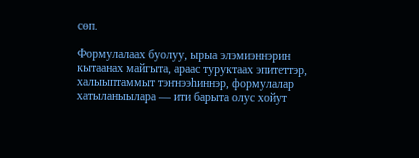сөп.

Формулалаах буолуу, ырыа элэмиэннэрин кытаанах майгыта, араас туруктаах эпитеттэр, халыыптаммыт тэҥнээһиннэр, формулалар хатыланыылара — ити барыта олус хойут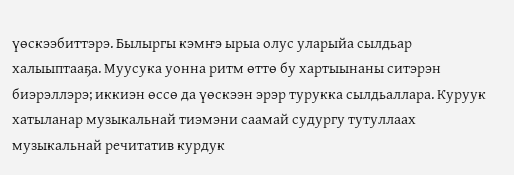үөскээбиттэрэ. Былыргы кэмҥэ ырыа олус уларыйа сылдьар халыыптааҕа. Муусука уонна ритм өттө бу хартыынаны ситэрэн биэрэллэрэ; иккиэн өссө да үөскээн эрэр турукка сылдьаллара. Куруук хатыланар музыкальнай тиэмэни саамай судургу тутуллаах музыкальнай речитатив курдук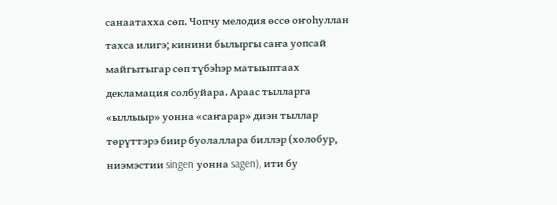санаатахха сөп. Чопчу мелодия өссө оҥоһуллан тахса илигэ; кинини былыргы саҥа уопсай майгытыгар сөп түбэһэр матыыптаах декламация солбуйара. Араас тылларга «ыллыыр» уонна «саҥарар» диэн тыллар төрүттэрэ биир буолаллара биллэр (холобур, ниэмэстии singen уонна sagen), ити бу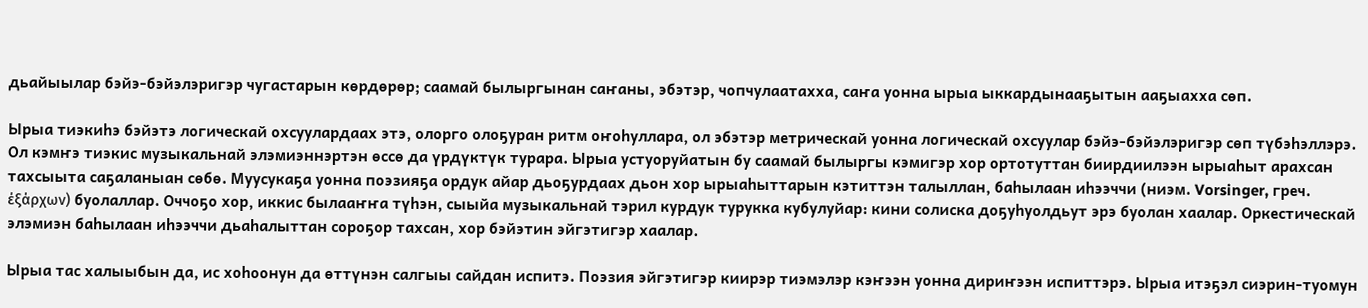дьайыылар бэйэ-бэйэлэригэр чугастарын көрдөрөр; саамай былыргынан саҥаны, эбэтэр, чопчулаатахха, саҥа уонна ырыа ыккардынааҕытын ааҕыахха сөп.

Ырыа тиэкиһэ бэйэтэ логическай охсуулардаах этэ, олорго олоҕуран ритм оҥоһуллара, ол эбэтэр метрическай уонна логическай охсуулар бэйэ-бэйэлэригэр сөп түбэһэллэрэ. Ол кэмҥэ тиэкис музыкальнай элэмиэннэртэн өссө да үрдүктүк турара. Ырыа устуоруйатын бу саамай былыргы кэмигэр хор ортотуттан биирдиилээн ырыаһыт арахсан тахсыыта саҕаланыан сөбө. Муусукаҕа уонна поэзияҕа ордук айар дьоҕурдаах дьон хор ырыаһыттарын кэтиттэн талыллан, баһылаан иһээччи (ниэм. Vorsinger, греч. έξάρχων) буолаллар. Оччоҕо хор, иккис былааҥҥа түһэн, сыыйа музыкальнай тэрил курдук турукка кубулуйар: кини солиска доҕуһуолдьут эрэ буолан хаалар. Оркестическай элэмиэн баһылаан иһээччи дьаһалыттан сороҕор тахсан, хор бэйэтин эйгэтигэр хаалар.

Ырыа тас халыыбын да, ис хоһоонун да өттүнэн салгыы сайдан испитэ. Поэзия эйгэтигэр киирэр тиэмэлэр кэҥээн уонна дириҥээн испиттэрэ. Ырыа итэҕэл сиэрин-туомун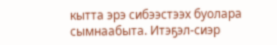кытта эрэ сибээстээх буолара сымнаабыта. Итэҕэл-сиэр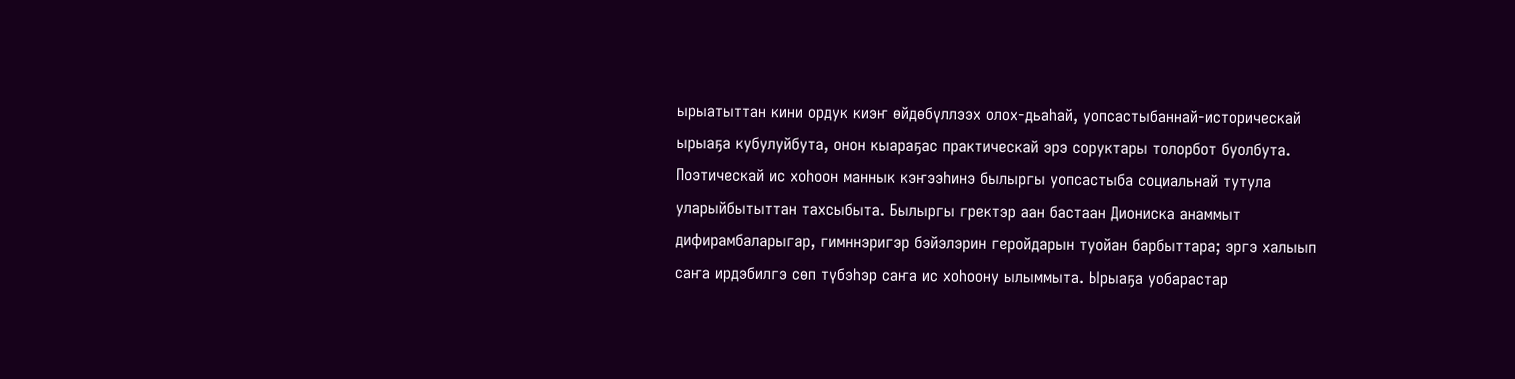ырыатыттан кини ордук киэҥ өйдөбүллээх олох-дьаһай, уопсастыбаннай-историческай ырыаҕа кубулуйбута, онон кыараҕас практическай эрэ соруктары толорбот буолбута. Поэтическай ис хоһоон маннык кэҥээһинэ былыргы уопсастыба социальнай тутула уларыйбытыттан тахсыбыта. Былыргы гректэр аан бастаан Диониска анаммыт дифирамбаларыгар, гимннэригэр бэйэлэрин геройдарын туойан барбыттара; эргэ халыып саҥа ирдэбилгэ сөп түбэһэр саҥа ис хоһоону ылыммыта. Ырыаҕа уобарастар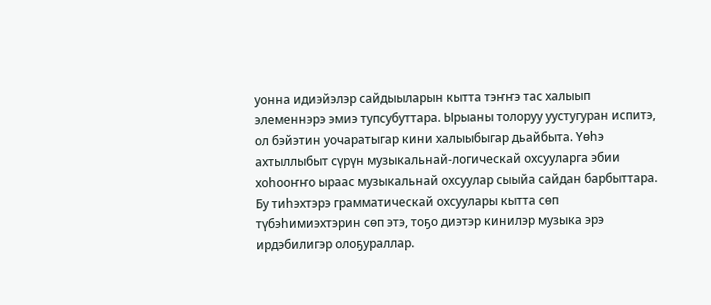уонна идиэйэлэр сайдыыларын кытта тэҥҥэ тас халыып элеменнэрэ эмиэ тупсубуттара. Ырыаны толоруу уустугуран испитэ, ол бэйэтин уочаратыгар кини халыыбыгар дьайбыта. Үөһэ ахтыллыбыт сүрүн музыкальнай-логическай охсууларга эбии хоһооҥҥо ыраас музыкальнай охсуулар сыыйа сайдан барбыттара. Бу тиһэхтэрэ грамматическай охсуулары кытта сөп түбэһимиэхтэрин сөп этэ, тоҕо диэтэр кинилэр музыка эрэ ирдэбилигэр олоҕураллар.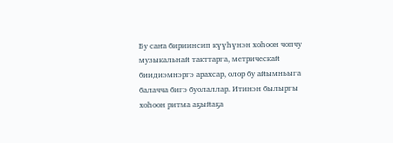Бу саҥа бириинсип күүһүнэн хоһоон чопчу музыкальнай такттарга, метрическай биидиэмнэргэ арахсар, олор бу айымньыга балачча бигэ буолаллар. Итинэн былыргы хоһоон ритма аҕыйаҕа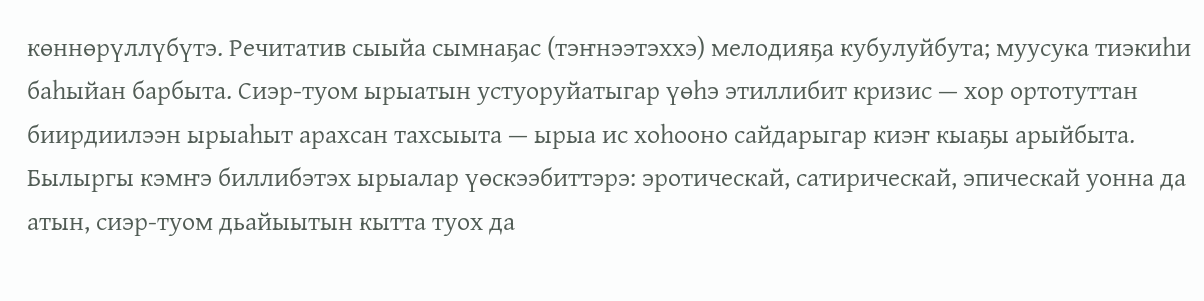көннөрүллүбүтэ. Речитатив сыыйа сымнаҕас (тэҥнээтэххэ) мелодияҕа кубулуйбута; муусука тиэкиһи баһыйан барбыта. Сиэр-туом ырыатын устуоруйатыгар үөһэ этиллибит кризис — хор ортотуттан биирдиилээн ырыаһыт арахсан тахсыыта — ырыа ис хоһооно сайдарыгар киэҥ кыаҕы арыйбыта. Былыргы кэмҥэ биллибэтэх ырыалар үөскээбиттэрэ: эротическай, сатирическай, эпическай уонна да атын, сиэр-туом дьайыытын кытта туох да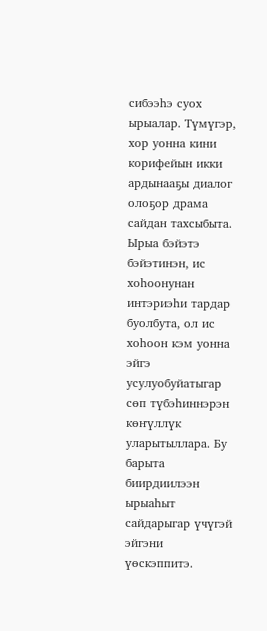сибээһэ суох ырыалар. Түмүгэр, хор уонна кини корифейын икки ардынааҕы диалог олоҕор драма сайдан тахсыбыта. Ырыа бэйэтэ бэйэтинэн, ис хоһоонунан интэриэһи тардар буолбута, ол ис хоһоон кэм уонна эйгэ усулуобуйатыгар сөп түбэһиннэрэн көҥүллүк уларытыллара. Бу барыта биирдиилээн ырыаһыт сайдарыгар үчүгэй эйгэни үөскэппитэ.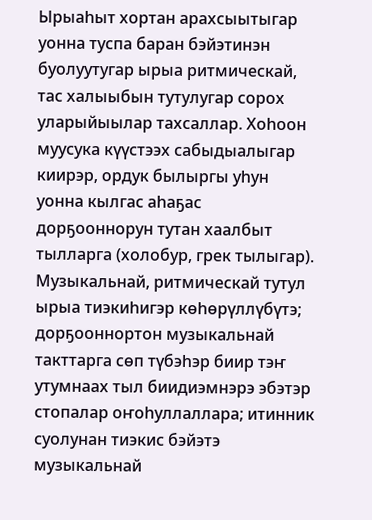Ырыаһыт хортан арахсыытыгар уонна туспа баран бэйэтинэн буолуутугар ырыа ритмическай, тас халыыбын тутулугар сорох уларыйыылар тахсаллар. Хоһоон муусука күүстээх сабыдыалыгар киирэр, ордук былыргы уһун уонна кылгас аһаҕас дорҕооннорун тутан хаалбыт тылларга (холобур, грек тылыгар). Музыкальнай, ритмическай тутул ырыа тиэкиһигэр көһөрүллүбүтэ; дорҕооннортон музыкальнай такттарга сөп түбэһэр биир тэҥ утумнаах тыл биидиэмнэрэ эбэтэр стопалар оҥоһуллаллара; итинник суолунан тиэкис бэйэтэ музыкальнай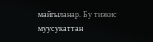майгыланар. Бу тиэкис муусукаттан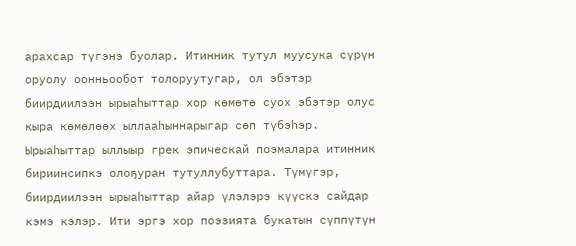арахсар түгэнэ буолар. Итинник тутул муусука сүрүн оруолу оонньообот толоруутугар, ол эбэтэр биирдиилээн ырыаһыттар хор көмөтө суох эбэтэр олус кыра көмөлөөх ыллааһыннарыгар сөп түбэһэр. Ырыаһыттар ыллыыр грек эпическай поэмалара итинник бириинсипкэ олоҕуран тутуллубуттара. Түмүгэр, биирдиилээн ырыаһыттар айар үлэлэрэ күүскэ сайдар кэмэ кэлэр. Ити эргэ хор поэзията букатын сүппүтүн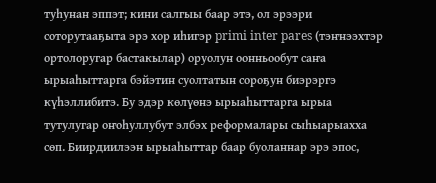туһунан эппэт; кини салгыы баар этэ, ол эрээри соторутааҕыта эрэ хор иһигэр primi inter pares (тэҥнээхтэр ортолоругар бастакылар) оруолун оонньообут саҥа ырыаһыттарга бэйэтин суолтатын сороҕун биэрэргэ күһэллибитэ. Бу эдэр көлүөнэ ырыаһыттарга ырыа тутулугар оҥоһуллубут элбэх реформалары сыһыарыахха сөп. Биирдиилээн ырыаһыттар баар буоланнар эрэ эпос,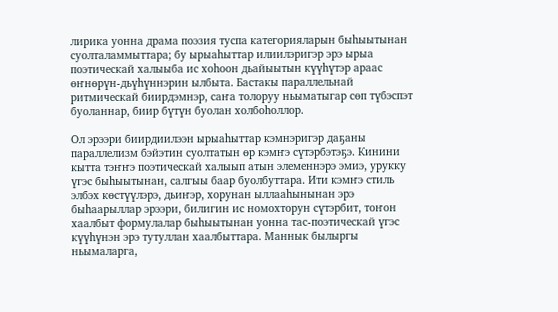лирика уонна драма поэзия туспа категорияларын быһыытынан суолталаммыттара; бу ырыаһыттар илиилэригэр эрэ ырыа поэтическай халыыба ис хоһоон дьайыытын күүһүтэр араас өҥнөрүн-дьүһүннэрин ылбыта. Бастакы параллельнай ритмическай биирдэмнэр, саҥа толоруу ньыматыгар сөп түбэспэт буоланнар, биир бүтүн буолан холбоһоллор.

Ол эрээри биирдиилээн ырыаһыттар кэмнэригэр даҕаны параллелизм бэйэтин суолтатын өр кэмҥэ сүтэрбэтэҕэ. Кинини кытта тэҥҥэ поэтическай халыып атын элеменнэрэ эмиэ, урукку үгэс быһыытынан, салгыы баар буолбуттара. Ити кэмҥэ стиль элбэх көстүүлэрэ, дьиҥэр, хорунан ыллааһынынан эрэ быһаарыллар эрээри, билигин ис номохторун сүтэрбит, тоҥон хаалбыт формулалар быһыытынан уонна тас-поэтическай үгэс күүһүнэн эрэ тутуллан хаалбыттара. Маннык былыргы ньымаларга,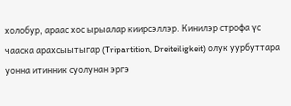холобур, араас хос ырыалар киирсэллэр. Кинилэр строфа үс чааска арахсыытыгар (Tripartition, Dreiteiligkeit) олук уурбуттара уонна итинник суолунан эргэ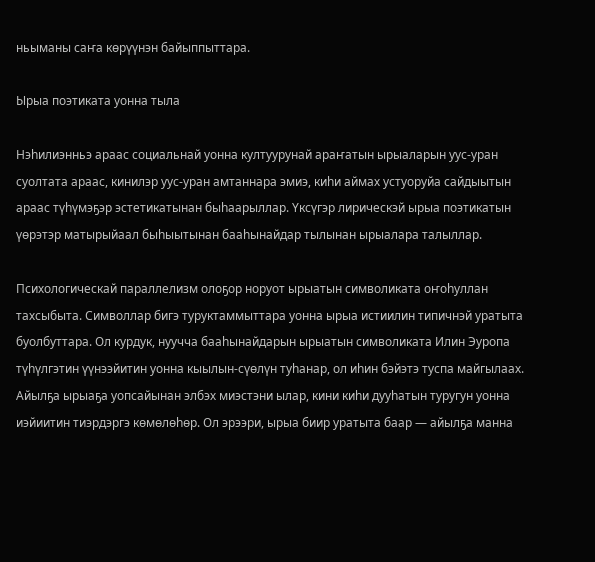ньыманы саҥа көрүүнэн байыппыттара.

Ырыа поэтиката уонна тыла

Нэһилиэнньэ араас социальнай уонна култуурунай араҥатын ырыаларын уус-уран суолтата араас, кинилэр уус-уран амтаннара эмиэ, киһи аймах устуоруйа сайдыытын араас түһүмэҕэр эстетикатынан быһаарыллар. Үксүгэр лирическэй ырыа поэтикатын үөрэтэр матырыйаал быһыытынан бааһынайдар тылынан ырыалара талыллар.

Психологическай параллелизм олоҕор норуот ырыатын символиката оҥоһуллан тахсыбыта. Символлар бигэ туруктаммыттара уонна ырыа истиилин типичнэй уратыта буолбуттара. Ол курдук, нуучча бааһынайдарын ырыатын символиката Илин Эуропа түһүлгэтин үүнээйитин уонна кыылын-сүөлүн туһанар, ол иһин бэйэтэ туспа майгылаах. Айылҕа ырыаҕа уопсайынан элбэх миэстэни ылар, кини киһи дууһатын туругун уонна иэйиитин тиэрдэргэ көмөлөһөр. Ол эрээри, ырыа биир уратыта баар — айылҕа манна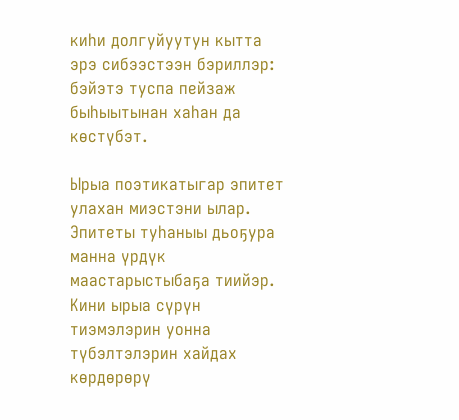киһи долгуйуутун кытта эрэ сибээстээн бэриллэр: бэйэтэ туспа пейзаж быһыытынан хаһан да көстүбэт.

Ырыа поэтикатыгар эпитет улахан миэстэни ылар. Эпитеты туһаныы дьоҕура манна үрдүк маастарыстыбаҕа тиийэр. Кини ырыа сүрүн тиэмэлэрин уонна түбэлтэлэрин хайдах көрдөрөрү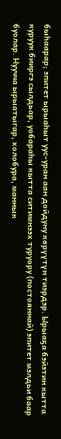быһаарар; эпитет ырыаһыт уус-уран аан дойдуну көрүүтүн тиэрдэр. Ырыаҕа бэйэтин кытта куруук бииргэ сылдьар, уобараһы кытта ситимнээх туруору (постояннай) эпитет мэлдьи баар буолар. Нуучча ырыатыгар, холобура, маннык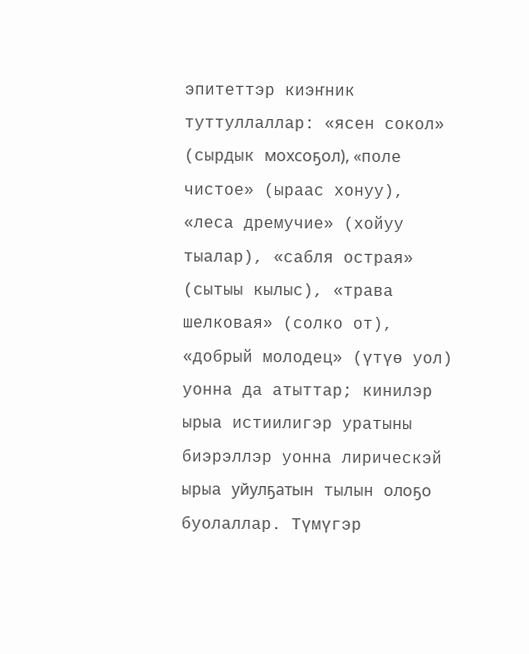эпитеттэр киэҥник туттуллаллар: «ясен сокол» (сырдык мохсоҕол), «поле чистое» (ыраас хонуу), «леса дремучие» (хойуу тыалар), «сабля острая» (сытыы кылыс), «трава шелковая» (солко от), «добрый молодец» (үтүө уол) уонна да атыттар; кинилэр ырыа истиилигэр уратыны биэрэллэр уонна лирическэй ырыа уйулҕатын тылын олоҕо буолаллар. Түмүгэр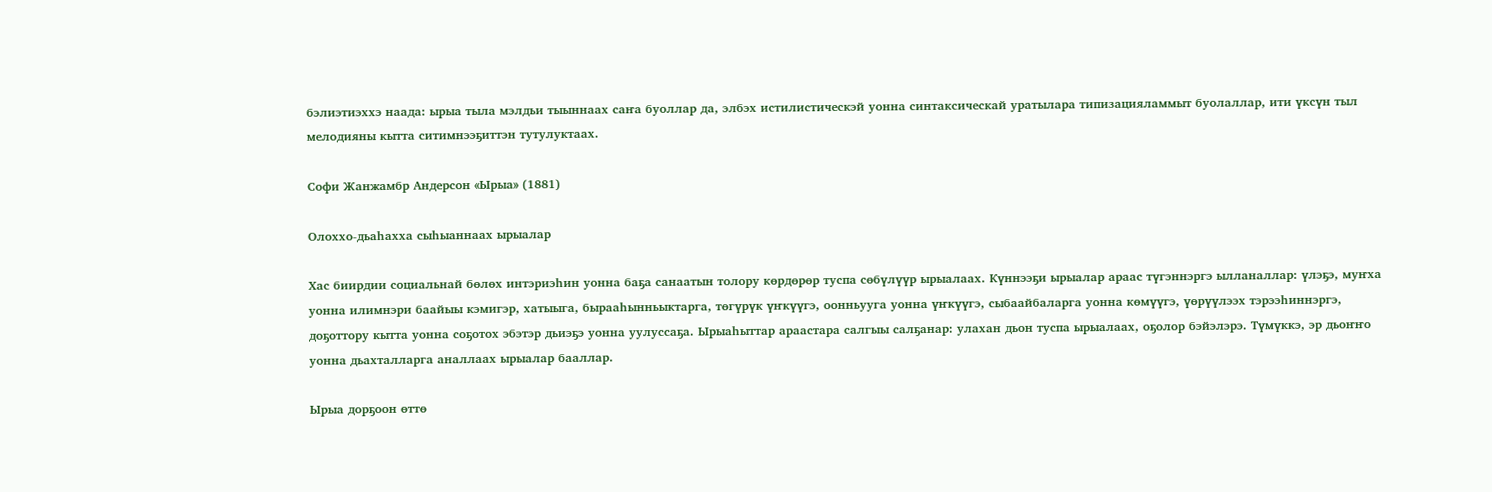бэлиэтиэххэ наада: ырыа тыла мэлдьи тыыннаах саҥа буоллар да, элбэх истилистическэй уонна синтаксическай уратылара типизацияламмыт буолаллар, ити үксүн тыл мелодияны кытта ситимнээҕиттэн тутулуктаах.

Софи Жанжамбр Андерсон «Ырыа» (1881)

Олоххо-дьаһахха сыһыаннаах ырыалар

Хас биирдии социальнай бөлөх интэриэһин уонна баҕа санаатын толору көрдөрөр туспа сөбүлүүр ырыалаах. Күннээҕи ырыалар араас түгэннэргэ ылланаллар: үлэҕэ, муҥха уонна илимнэри баайыы кэмигэр, хатыыга, бырааһынньыктарга, төгүрүк үҥкүүгэ, оонньууга уонна үҥкүүгэ, сыбаайбаларга уонна көмүүгэ, үөрүүлээх тэрээһиннэргэ, доҕоттору кытта уонна соҕотох эбэтэр дьиэҕэ уонна уулуссаҕа. Ырыаһыттар араастара салгыы салҕанар: улахан дьон туспа ырыалаах, оҕолор бэйэлэрэ. Түмүккэ, эр дьоҥҥо уонна дьахталларга аналлаах ырыалар бааллар.

Ырыа дорҕоон өттө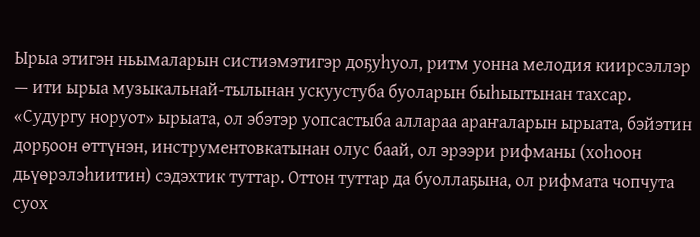Ырыа этигэн ньымаларын систиэмэтигэр доҕуһуол, ритм уонна мелодия киирсэллэр — ити ырыа музыкальнай-тылынан ускуустуба буоларын быһыытынан тахсар. «Судургу норуот» ырыата, ол эбэтэр уопсастыба аллараа араҥаларын ырыата, бэйэтин дорҕоон өттүнэн, инструментовкатынан олус баай, ол эрээри рифманы (хоһоон дьүөрэлэһиитин) сэдэхтик туттар. Оттон туттар да буоллаҕына, ол рифмата чопчута суох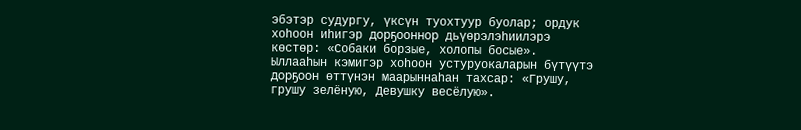эбэтэр судургу, үксүн туохтуур буолар; ордук хоһоон иһигэр дорҕооннор дьүөрэлэһиилэрэ көстөр: «Собаки борзые, холопы босые». Ыллааһын кэмигэр хоһоон устуруокаларын бүтүүтэ дорҕоон өттүнэн маарыннаһан тахсар: «Грушу, грушу зелёную, Девушку весёлую».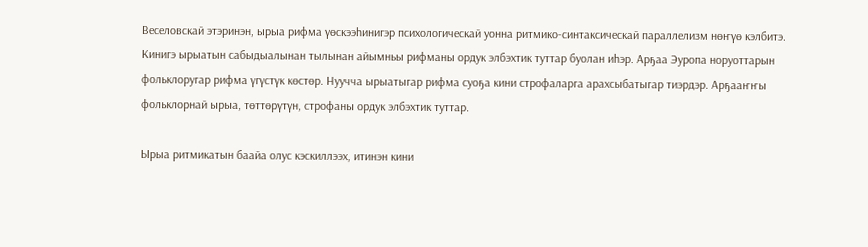Веселовскай этэринэн, ырыа рифма үөскээһинигэр психологическай уонна ритмико-синтаксическай параллелизм нөҥүө кэлбитэ. Кинигэ ырыатын сабыдыалынан тылынан айымньы рифманы ордук элбэхтик туттар буолан иһэр. Арҕаа Эуропа норуоттарын фольклоругар рифма үгүстүк көстөр. Нуучча ырыатыгар рифма суоҕа кини строфаларга арахсыбатыгар тиэрдэр. Арҕааҥҥы фольклорнай ырыа, төттөрүтүн, строфаны ордук элбэхтик туттар.

Ырыа ритмикатын баайа олус кэскиллээх, итинэн кини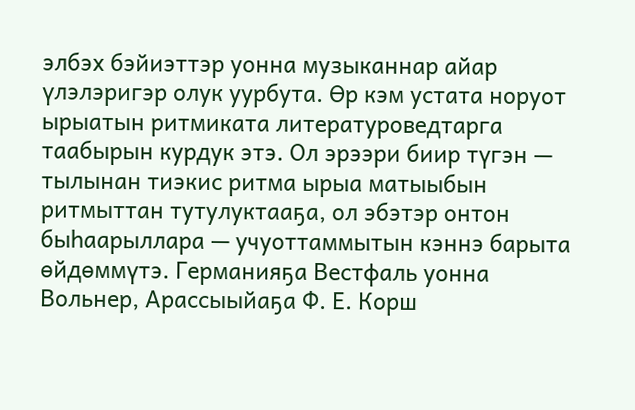элбэх бэйиэттэр уонна музыканнар айар үлэлэригэр олук уурбута. Өр кэм устата норуот ырыатын ритмиката литературоведтарга таабырын курдук этэ. Ол эрээри биир түгэн — тылынан тиэкис ритма ырыа матыыбын ритмыттан тутулуктааҕа, ол эбэтэр онтон быһаарыллара — учуоттаммытын кэннэ барыта өйдөммүтэ. Германияҕа Вестфаль уонна Вольнер, Арассыыйаҕа Ф. Е. Корш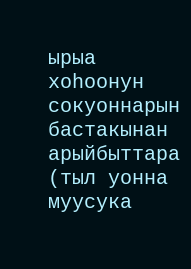ырыа хоһоонун сокуоннарын бастакынан арыйбыттара (тыл уонна муусука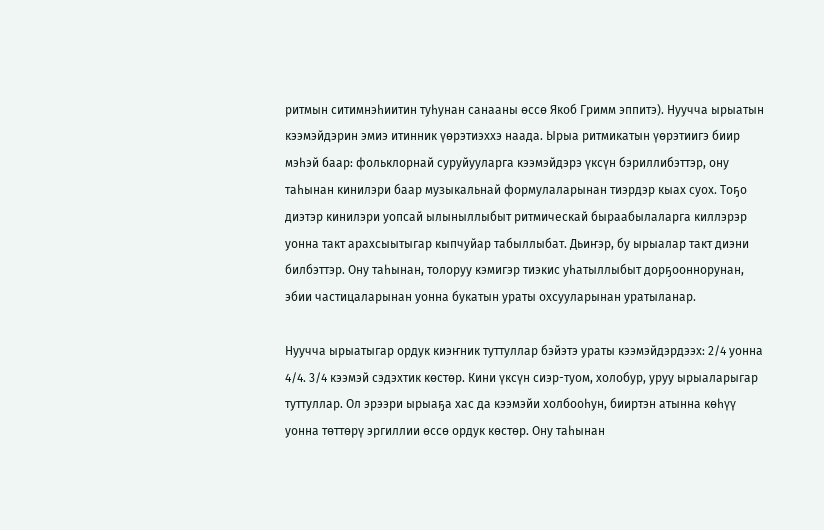ритмын ситимнэһиитин туһунан санааны өссө Якоб Гримм эппитэ). Нуучча ырыатын кээмэйдэрин эмиэ итинник үөрэтиэххэ наада. Ырыа ритмикатын үөрэтиигэ биир мэһэй баар: фольклорнай суруйууларга кээмэйдэрэ үксүн бэриллибэттэр, ону таһынан кинилэри баар музыкальнай формулаларынан тиэрдэр кыах суох. Тоҕо диэтэр кинилэри уопсай ылыныллыбыт ритмическай быраабылаларга киллэрэр уонна такт арахсыытыгар кыпчуйар табыллыбат. Дьиҥэр, бу ырыалар такт диэни билбэттэр. Ону таһынан, толоруу кэмигэр тиэкис уһатыллыбыт дорҕооннорунан, эбии частицаларынан уонна букатын ураты охсууларынан уратыланар.

Нуучча ырыатыгар ордук киэҥник туттуллар бэйэтэ ураты кээмэйдэрдээх: 2/4 уонна 4/4. 3/4 кээмэй сэдэхтик көстөр. Кини үксүн сиэр-туом, холобур, уруу ырыаларыгар туттуллар. Ол эрээри ырыаҕа хас да кээмэйи холбооһун, бииртэн атынна көһүү уонна төттөрү эргиллии өссө ордук көстөр. Ону таһынан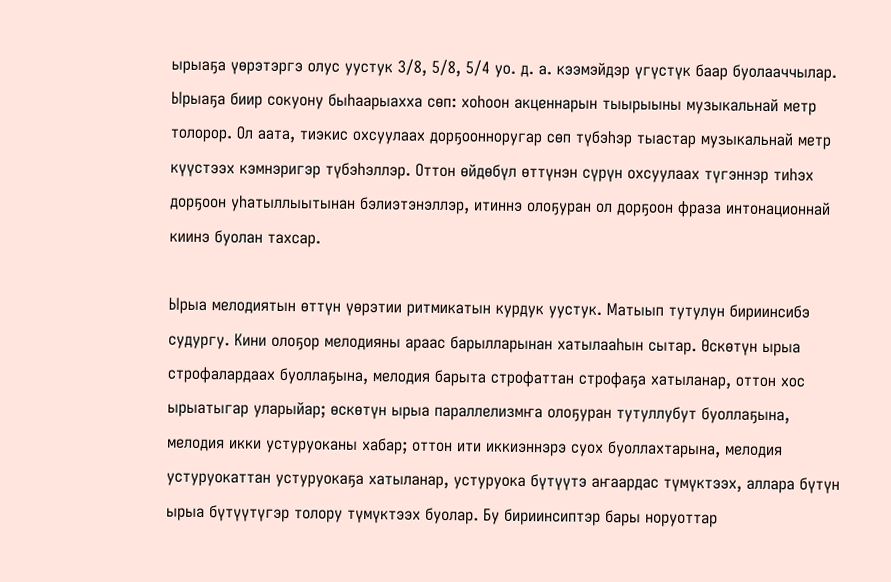ырыаҕа үөрэтэргэ олус уустук 3/8, 5/8, 5/4 уо. д. а. кээмэйдэр үгүстүк баар буолааччылар. Ырыаҕа биир сокуону быһаарыахха сөп: хоһоон акценнарын тыырыыны музыкальнай метр толорор. Ол аата, тиэкис охсуулаах дорҕоонноругар сөп түбэһэр тыастар музыкальнай метр күүстээх кэмнэригэр түбэһэллэр. Оттон өйдөбүл өттүнэн сүрүн охсуулаах түгэннэр тиһэх дорҕоон уһатыллыытынан бэлиэтэнэллэр, итиннэ олоҕуран ол дорҕоон фраза интонационнай киинэ буолан тахсар.

Ырыа мелодиятын өттүн үөрэтии ритмикатын курдук уустук. Матыып тутулун бириинсибэ судургу. Кини олоҕор мелодияны араас барылларынан хатылааһын сытар. Өскөтүн ырыа строфалардаах буоллаҕына, мелодия барыта строфаттан строфаҕа хатыланар, оттон хос ырыатыгар уларыйар; өскөтүн ырыа параллелизмҥа олоҕуран тутуллубут буоллаҕына, мелодия икки устуруоканы хабар; оттон ити иккиэннэрэ суох буоллахтарына, мелодия устуруокаттан устуруокаҕа хатыланар, устуруока бүтүүтэ аҥаардас түмүктээх, аллара бүтүн ырыа бүтүүтүгэр толору түмүктээх буолар. Бу бириинсиптэр бары норуоттар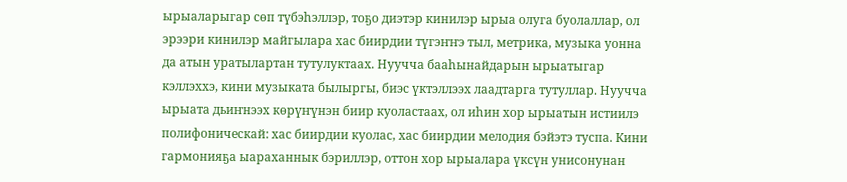ырыаларыгар сөп түбэһэллэр, тоҕо диэтэр кинилэр ырыа олуга буолаллар, ол эрээри кинилэр майгылара хас биирдии түгэҥҥэ тыл, метрика, музыка уонна да атын уратылартан тутулуктаах. Нуучча бааһынайдарын ырыатыгар кэллэххэ, кини музыката былыргы, биэс үктэллээх лаадтарга тутуллар. Нуучча ырыата дьиҥнээх көрүҥүнэн биир куоластаах, ол иһин хор ырыатын истиилэ полифоническай: хас биирдии куолас, хас биирдии мелодия бэйэтэ туспа. Кини гармонияҕа ыараханнык бэриллэр, оттон хор ырыалара үксүн унисонунан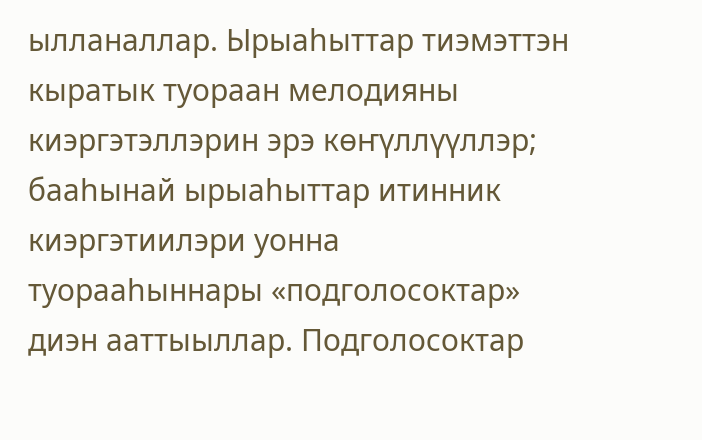ылланаллар. Ырыаһыттар тиэмэттэн кыратык туораан мелодияны киэргэтэллэрин эрэ көҥүллүүллэр; бааһынай ырыаһыттар итинник киэргэтиилэри уонна туорааһыннары «подголосоктар» диэн ааттыыллар. Подголосоктар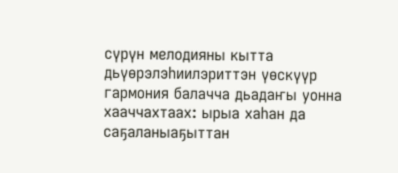сүрүн мелодияны кытта дьүөрэлэһиилэриттэн үөскүүр гармония балачча дьадаҥы уонна хааччахтаах: ырыа хаһан да саҕаланыаҕыттан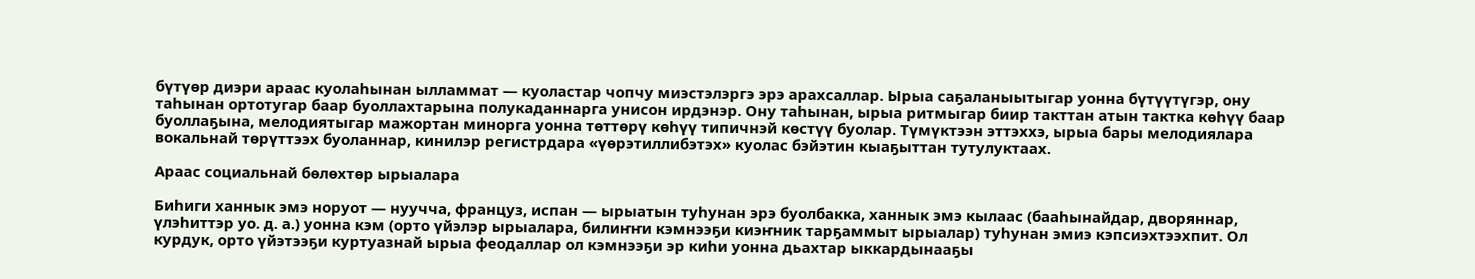бүтүөр диэри араас куолаһынан ылламмат — куоластар чопчу миэстэлэргэ эрэ арахсаллар. Ырыа саҕаланыытыгар уонна бүтүүтүгэр, ону таһынан ортотугар баар буоллахтарына полукаданнарга унисон ирдэнэр. Ону таһынан, ырыа ритмыгар биир такттан атын тактка көһүү баар буоллаҕына, мелодиятыгар мажортан минорга уонна төттөрү көһүү типичнэй көстүү буолар. Түмүктээн эттэххэ, ырыа бары мелодиялара вокальнай төрүттээх буоланнар, кинилэр регистрдара «үөрэтиллибэтэх» куолас бэйэтин кыаҕыттан тутулуктаах.

Араас социальнай бөлөхтөр ырыалара

Биһиги ханнык эмэ норуот — нуучча, француз, испан — ырыатын туһунан эрэ буолбакка, ханнык эмэ кылаас (бааһынайдар, дворяннар, үлэһиттэр уо. д. а.) уонна кэм (орто үйэлэр ырыалара, билиҥҥи кэмнээҕи киэҥник тарҕаммыт ырыалар) туһунан эмиэ кэпсиэхтээхпит. Ол курдук, орто үйэтээҕи куртуазнай ырыа феодаллар ол кэмнээҕи эр киһи уонна дьахтар ыккардынааҕы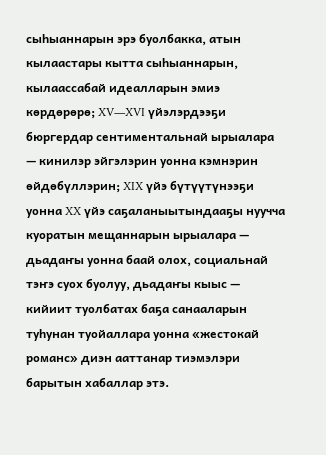сыһыаннарын эрэ буолбакка, атын кылаастары кытта сыһыаннарын, кылаассабай идеалларын эмиэ көрдөрөрө; XV—XVI үйэлэрдээҕи бюргердар сентиментальнай ырыалара — кинилэр эйгэлэрин уонна кэмнэрин өйдөбүллэрин; XIX үйэ бүтүүтүнээҕи уонна XX үйэ саҕаланыытындааҕы нуучча куоратын мещаннарын ырыалара — дьадаҥы уонна баай олох, социальнай тэҥэ суох буолуу, дьадаҥы кыыс — кийиит туолбатах баҕа санааларын туһунан туойаллара уонна «жестокай романс» диэн ааттанар тиэмэлэри барытын хабаллар этэ.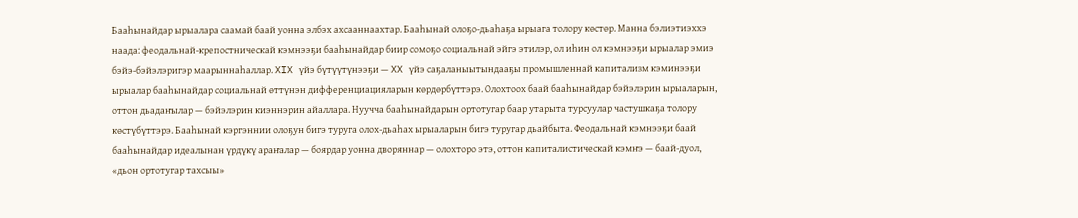Бааһынайдар ырыалара саамай баай уонна элбэх ахсааннаахтар. Бааһынай олоҕо-дьаһаҕа ырыага толору көстөр. Манна бэлиэтиэххэ наада: феодальнай-крепостническай кэмнээҕи бааһынайдар биир сомоҕо социальнай эйгэ этилэр, ол иһин ол кэмнээҕи ырыалар эмиэ бэйэ-бэйэлэригэр маарыннаһаллар. XIX үйэ бүтүүтүнээҕи — XX үйэ саҕаланыытындааҕы промышленнай капитализм кэминээҕи ырыалар бааһынайдар социальнай өттүнэн дифференциацияларын көрдөрбүттэрэ. Олохтоох баай бааһынайдар бэйэлэрин ырыаларын, оттон дьадаҥылар — бэйэлэрин киэннэрин айаллара. Нуучча бааһынайдарын ортотугар баар утарыта турсуулар частушкаҕа толору көстүбүттэрэ. Бааһынай кэргэннии олоҕун бигэ туруга олох-дьаһах ырыаларын бигэ туругар дьайбыта. Феодальнай кэмнээҕи баай бааһынайдар идеалынан үрдүкү араҥалар — боярдар уонна дворяннар — олохторо этэ, оттон капиталистическай кэмҥэ — баай-дуол, «дьон ортотугар тахсыы»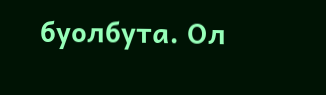буолбута. Ол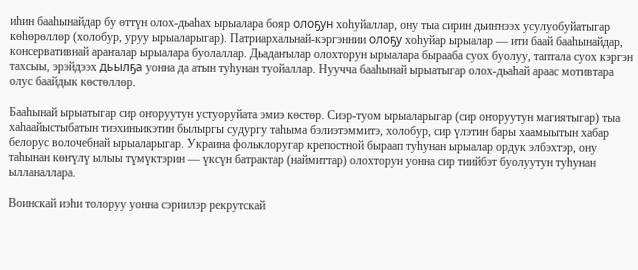иһин бааһынайдар бу өттүн олох-дьаһах ырыалара бояр олоҕун хоһуйаллар, ону тыа сирин дьиҥнээх усулуобуйатыгар көһөрөллөр (холобур, уруу ырыаларыгар). Патриархальнай-кэргэннии олоҕу хоһуйар ырыалар — ити баай бааһынайдар, консервативнай араҥалар ырыалара буолаллар. Дьадаҥылар олохторун ырыалара бырааба суох буолуу, таптала суох кэргэн тахсыы, эрэйдээх дьылҕа уонна да атын туһунан туойаллар. Нуучча бааһынай ырыатыгар олох-дьаһай араас мотивтара олус баайдык көстөллөр.

Бааһынай ырыатыгар сир оҥоруутун устуоруйата эмиэ көстөр. Сиэр-туом ырыаларыгар (сир оҥоруутун магиятыгар) тыа хаһаайыстыбатын тиэхиньикэтин былыргы судургу таһыма бэлиэтэммитэ, холобур, сир үлэтин бары хаамыытын хабар белорус волочебнай ырыаларыгар. Украина фольклоругар крепостной быраап туһунан ырыалар ордук элбэхтэр, ону таһынан көҥүлү ылыы түмүктэрин — үксүн батрактар (наймиттар) олохторун уонна сир тиийбэт буолуутун туһунан ылланаллара.

Воинскай иэһи толоруу уонна сэриилэр рекрутскай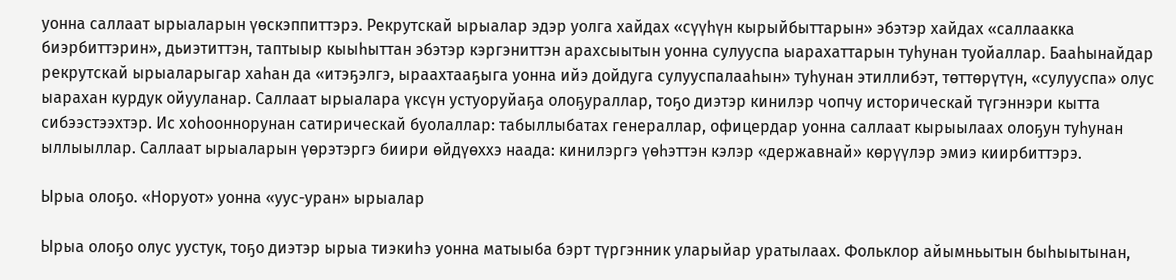уонна саллаат ырыаларын үөскэппиттэрэ. Рекрутскай ырыалар эдэр уолга хайдах «сүүһүн кырыйбыттарын» эбэтэр хайдах «саллаакка биэрбиттэрин», дьиэтиттэн, таптыыр кыыһыттан эбэтэр кэргэниттэн арахсыытын уонна сулууспа ыарахаттарын туһунан туойаллар. Бааһынайдар рекрутскай ырыаларыгар хаһан да «итэҕэлгэ, ыраахтааҕыга уонна ийэ дойдуга сулууспалааһын» туһунан этиллибэт, төттөрүтүн, «сулууспа» олус ыарахан курдук ойууланар. Саллаат ырыалара үксүн устуоруйаҕа олоҕураллар, тоҕо диэтэр кинилэр чопчу историческай түгэннэри кытта сибээстээхтэр. Ис хоһооннорунан сатирическай буолаллар: табыллыбатах генераллар, офицердар уонна саллаат кырыылаах олоҕун туһунан ыллыыллар. Саллаат ырыаларын үөрэтэргэ биири өйдүөххэ наада: кинилэргэ үөһэттэн кэлэр «державнай» көрүүлэр эмиэ киирбиттэрэ.

Ырыа олоҕо. «Норуот» уонна «уус-уран» ырыалар

Ырыа олоҕо олус уустук, тоҕо диэтэр ырыа тиэкиһэ уонна матыыба бэрт түргэнник уларыйар уратылаах. Фольклор айымньытын быһыытынан,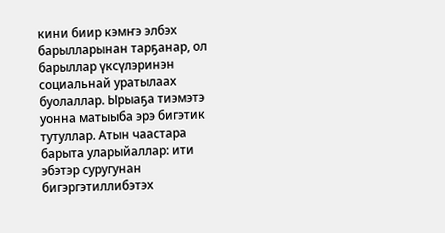кини биир кэмҥэ элбэх барылларынан тарҕанар, ол барыллар үксүлэринэн социальнай уратылаах буолаллар. Ырыаҕа тиэмэтэ уонна матыыба эрэ бигэтик тутуллар. Атын чаастара барыта уларыйаллар: ити эбэтэр суругунан бигэргэтиллибэтэх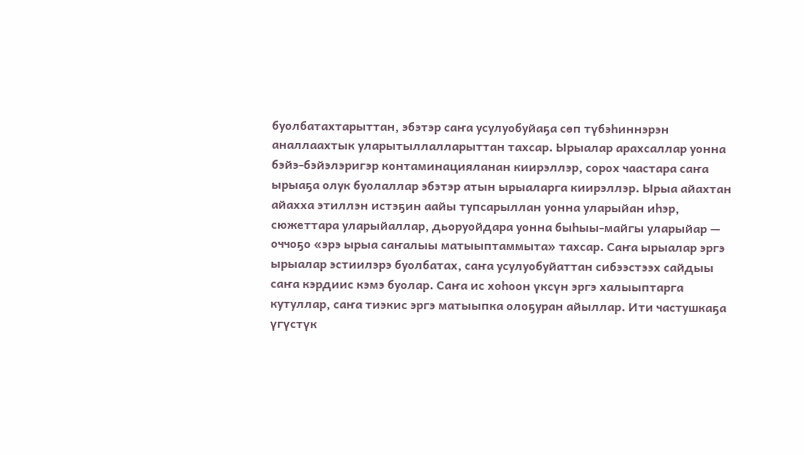буолбатахтарыттан, эбэтэр саҥа усулуобуйаҕа сөп түбэһиннэрэн аналлаахтык уларытыллалларыттан тахсар. Ырыалар арахсаллар уонна бэйэ-бэйэлэригэр контаминацияланан киирэллэр, сорох чаастара саҥа ырыаҕа олук буолаллар эбэтэр атын ырыаларга киирэллэр. Ырыа айахтан айахха этиллэн истэҕин аайы тупсарыллан уонна уларыйан иһэр, сюжеттара уларыйаллар, дьоруойдара уонна быһыы-майгы уларыйар — оччоҕо «эрэ ырыа саҥалыы матыыптаммыта» тахсар. Саҥа ырыалар эргэ ырыалар эстиилэрэ буолбатах, саҥа усулуобуйаттан сибээстээх сайдыы саҥа кэрдиис кэмэ буолар. Саҥа ис хоһоон үксүн эргэ халыыптарга кутуллар, саҥа тиэкис эргэ матыыпка олоҕуран айыллар. Ити частушкаҕа үгүстүк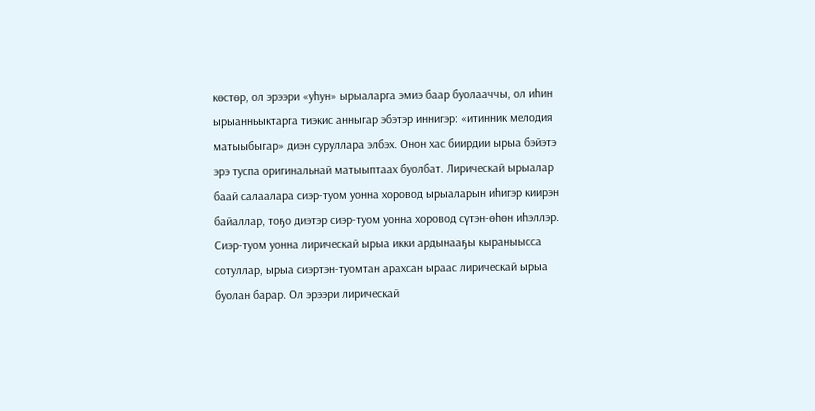көстөр, ол эрээри «уһун» ырыаларга эмиэ баар буолааччы, ол иһин ырыанньыктарга тиэкис анныгар эбэтэр иннигэр: «итинник мелодия матыыбыгар» диэн суруллара элбэх. Онон хас биирдии ырыа бэйэтэ эрэ туспа оригинальнай матыыптаах буолбат. Лирическай ырыалар баай салаалара сиэр-туом уонна хоровод ырыаларын иһигэр киирэн байаллар, тоҕо диэтэр сиэр-туом уонна хоровод сүтэн-өһөн иһэллэр. Сиэр-туом уонна лирическай ырыа икки ардынааҕы кыраныысса сотуллар, ырыа сиэртэн-туомтан арахсан ыраас лирическай ырыа буолан барар. Ол эрээри лирическай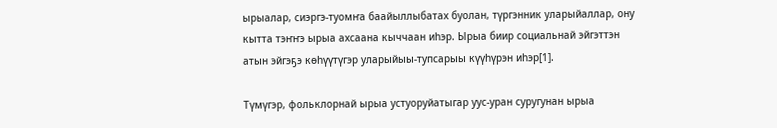ырыалар, сиэргэ-туомҥа баайыллыбатах буолан, түргэнник уларыйаллар, ону кытта тэҥҥэ ырыа ахсаана кыччаан иһэр. Ырыа биир социальнай эйгэттэн атын эйгэҕэ көһүүтүгэр уларыйыы-тупсарыы күүһүрэн иһэр[1].

Түмүгэр, фольклорнай ырыа устуоруйатыгар уус-уран суругунан ырыа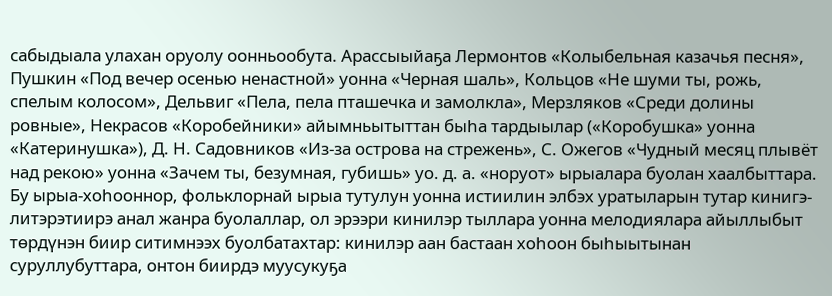сабыдыала улахан оруолу оонньообута. Арассыыйаҕа Лермонтов «Колыбельная казачья песня», Пушкин «Под вечер осенью ненастной» уонна «Черная шаль», Кольцов «Не шуми ты, рожь, спелым колосом», Дельвиг «Пела, пела пташечка и замолкла», Мерзляков «Среди долины ровные», Некрасов «Коробейники» айымньытыттан быһа тардыылар («Коробушка» уонна «Катеринушка»), Д. Н. Садовников «Из-за острова на стрежень», С. Ожегов «Чудный месяц плывёт над рекою» уонна «Зачем ты, безумная, губишь» уо. д. а. «норуот» ырыалара буолан хаалбыттара. Бу ырыа-хоһооннор, фольклорнай ырыа тутулун уонна истиилин элбэх уратыларын тутар кинигэ-литэрэтиирэ анал жанра буолаллар, ол эрээри кинилэр тыллара уонна мелодиялара айыллыбыт төрдүнэн биир ситимнээх буолбатахтар: кинилэр аан бастаан хоһоон быһыытынан суруллубуттара, онтон биирдэ муусукуҕа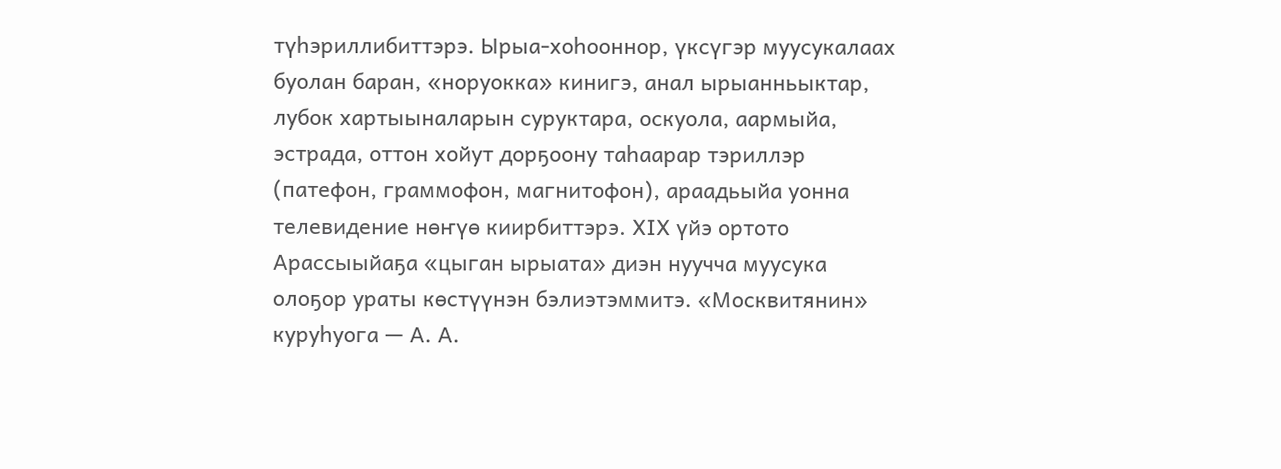түһэриллибиттэрэ. Ырыа-хоһооннор, үксүгэр муусукалаах буолан баран, «норуокка» кинигэ, анал ырыанньыктар, лубок хартыыналарын суруктара, оскуола, аармыйа, эстрада, оттон хойут дорҕоону таһаарар тэриллэр (патефон, граммофон, магнитофон), араадьыйа уонна телевидение нөҥүө киирбиттэрэ. XIX үйэ ортото Арассыыйаҕа «цыган ырыата» диэн нуучча муусука олоҕор ураты көстүүнэн бэлиэтэммитэ. «Москвитянин» куруһуога — А. А.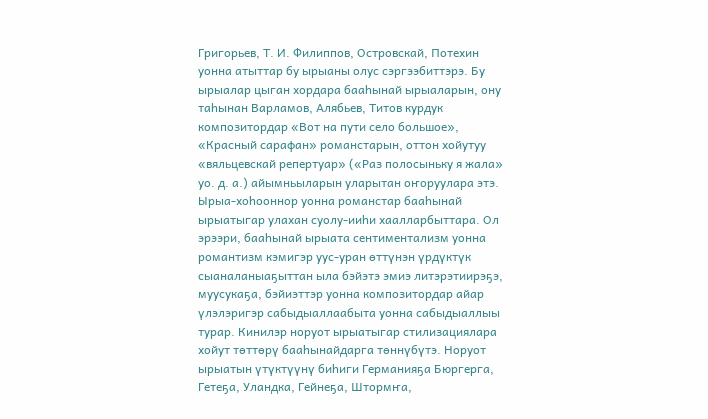Григорьев, Т. И. Филиппов, Островскай, Потехин уонна атыттар бу ырыаны олус сэргээбиттэрэ. Бу ырыалар цыган хордара бааһынай ырыаларын, ону таһынан Варламов, Алябьев, Титов курдук композитордар «Вот на пути село большое», «Красный сарафан» романстарын, оттон хойутуу «вяльцевскай репертуар» («Раз полосыньку я жала» уо. д. а.) айымньыларын уларытан оҥоруулара этэ. Ырыа-хоһооннор уонна романстар бааһынай ырыатыгар улахан суолу-ииһи хаалларбыттара. Ол эрээри, бааһынай ырыата сентиментализм уонна романтизм кэмигэр уус-уран өттүнэн үрдүктүк сыаналаныаҕыттан ыла бэйэтэ эмиэ литэрэтиирэҕэ, муусукаҕа, бэйиэттэр уонна композитордар айар үлэлэригэр сабыдыаллаабыта уонна сабыдыаллыы турар. Кинилэр норуот ырыатыгар стилизациялара хойут төттөрү бааһынайдарга төннүбүтэ. Норуот ырыатын үтүктүүнү биһиги Германияҕа Бюргерга, Гетеҕа, Уландка, Гейнеҕа, Штормҥа,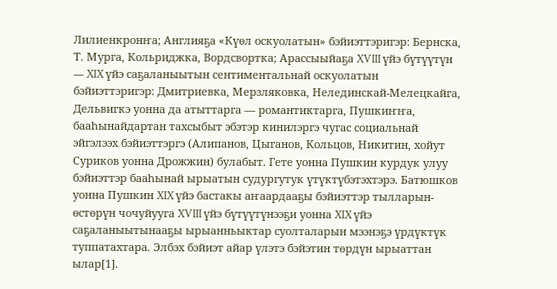Лилиенкронҥа; Англияҕа «Күөл оскуолатын» бэйиэттэригэр: Бернска, Т. Мурга, Кольриджка, Вордсвортка; Арассыыйаҕа XVIII үйэ бүтүүтүн — XIX үйэ саҕаланыытын сентиментальнай оскуолатын бэйиэттэригэр: Дмитриевка, Мерзляковка, Нелединскай-Мелецкайга, Дельвигкэ уонна да атыттарга — романтиктарга, Пушкиҥҥа, бааһынайдартан тахсыбыт эбэтэр кинилэргэ чугас социальнай эйгэлээх бэйиэттэргэ (Алипанов, Цыганов, Кольцов, Никитин, хойут Суриков уонна Дрожжин) булабыт. Гете уонна Пушкин курдук улуу бэйиэттэр бааһынай ырыатын судургутук үтүктүбэтэхтэрэ. Батюшков уонна Пушкин XIX үйэ бастакы аҥаардааҕы бэйиэттэр тылларын-өстөрүн чочуйууга XVIII үйэ бүтүүтүнээҕи уонна XIX үйэ саҕаланыытынааҕы ырыанньыктар суолталарын мээнэҕэ үрдүктүк туппатахтара. Элбэх бэйиэт айар үлэтэ бэйэтин төрдүн ырыаттан ылар[1].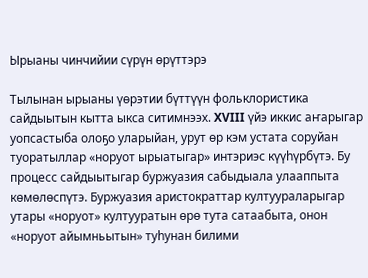Ырыаны чинчийии сүрүн өрүттэрэ

Тылынан ырыаны үөрэтии бүттүүн фольклористика сайдыытын кытта ыкса ситимнээх. XVIII үйэ иккис аҥарыгар уопсастыба олоҕо уларыйан, урут өр кэм устата соруйан туоратыллар «норуот ырыатыгар» интэриэс күүһүрбүтэ. Бу процесс сайдыытыгар буржуазия сабыдыала улааппыта көмөлөспүтэ. Буржуазия аристократтар култуураларыгар утары «норуот» култууратын өрө тута сатаабыта, онон «норуот айымньытын» туһунан билими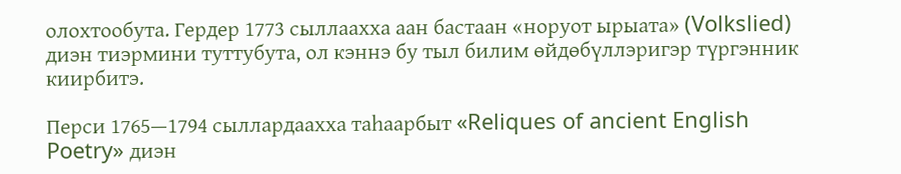олохтообута. Гердер 1773 сыллаахха аан бастаан «норуот ырыата» (Volkslied) диэн тиэрмини туттубута, ол кэннэ бу тыл билим өйдөбүллэригэр түргэнник киирбитэ.

Перси 1765—1794 сыллардаахха таһаарбыт «Reliques of ancient English Poetry» диэн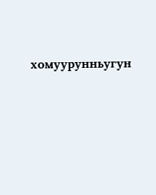хомуурунньугун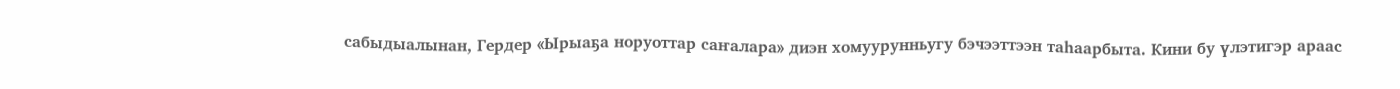сабыдыалынан, Гердер «Ырыаҕа норуоттар саҥалара» диэн хомуурунньугу бэчээттээн таһаарбыта. Кини бу үлэтигэр араас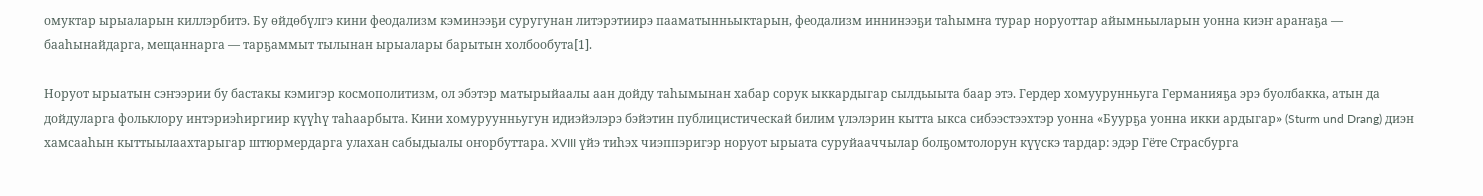омуктар ырыаларын киллэрбитэ. Бу өйдөбүлгэ кини феодализм кэминээҕи суругунан литэрэтиирэ пааматынньыктарын, феодализм иннинээҕи таһымҥа турар норуоттар айымньыларын уонна киэҥ араҥаҕа — бааһынайдарга, мещаннарга — тарҕаммыт тылынан ырыалары барытын холбообута[1].

Норуот ырыатын сэҥээрии бу бастакы кэмигэр космополитизм, ол эбэтэр матырыйаалы аан дойду таһымынан хабар сорук ыккардыгар сылдьыыта баар этэ. Гердер хомуурунньуга Германияҕа эрэ буолбакка, атын да дойдуларга фольклору интэриэһиргиир күүһү таһаарбыта. Кини хомуруунньугун идиэйэлэрэ бэйэтин публицистическай билим үлэлэрин кытта ыкса сибээстээхтэр уонна «Буурҕа уонна икки ардыгар» (Sturm und Drang) диэн хамсааһын кыттыылаахтарыгар штюрмердарга улахан сабыдыалы оҥорбуттара. XVIII үйэ тиһэх чиэппэригэр норуот ырыата суруйааччылар болҕомтолорун күүскэ тардар: эдэр Гёте Страсбурга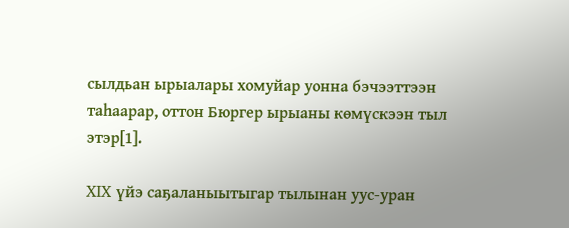сылдьан ырыалары хомуйар уонна бэчээттээн таһаарар, оттон Бюргер ырыаны көмүскээн тыл этэр[1].

XIX үйэ саҕаланыытыгар тылынан уус-уран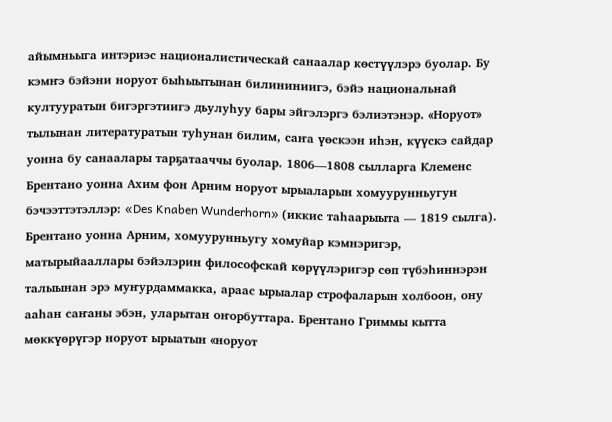айымньыга интэриэс националистическай санаалар көстүүлэрэ буолар. Бу кэмҥэ бэйэни норуот быһыытынан билининиигэ, бэйэ национальнай култууратын бигэргэтиигэ дьулуһуу бары эйгэлэргэ бэлиэтэнэр. «Норуот» тылынан литературатын туһунан билим, саҥа үөскээн иһэн, күүскэ сайдар уонна бу санаалары тарҕатааччы буолар. 1806—1808 сылларга Клеменс Брентано уонна Ахим фон Арним норуот ырыаларын хомуурунньугун бэчээттэтэллэр: «Des Knaben Wunderhorn» (иккис таһаарыыта — 1819 сылга). Брентано уонна Арним, хомуурунньугу хомуйар кэмнэригэр, матырыйааллары бэйэлэрин философскай көрүүлэригэр сөп түбэһиннэрэн талыынан эрэ муҥурдаммакка, араас ырыалар строфаларын холбоон, ону ааһан саҥаны эбэн, уларытан оҥорбуттара. Брентано Гриммы кытта мөккүөрүгэр норуот ырыатын «норуот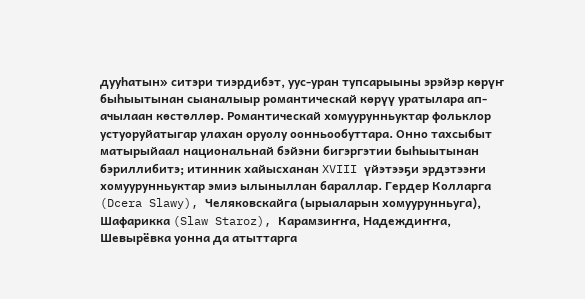дууһатын» ситэри тиэрдибэт, уус-уран тупсарыыны эрэйэр көрүҥ быһыытынан сыаналыыр романтическай көрүү уратылара ап-ачылаан көстөллөр. Романтическай хомуурунньуктар фольклор устуоруйатыгар улахан оруолу оонньообуттара. Онно тахсыбыт матырыйаал национальнай бэйэни бигэргэтии быһыытынан бэриллибитэ; итинник хайысханан XVIII үйэтээҕи эрдэтээҥи хомуурунньуктар эмиэ ылыныллан бараллар. Гердер Колларга (Dcera Slawy), Челяковскайга (ырыаларын хомуурунньуга), Шафарикка (Slaw Staroz), Карамзиҥҥа, Надеждиҥҥа, Шевырёвка уонна да атыттарга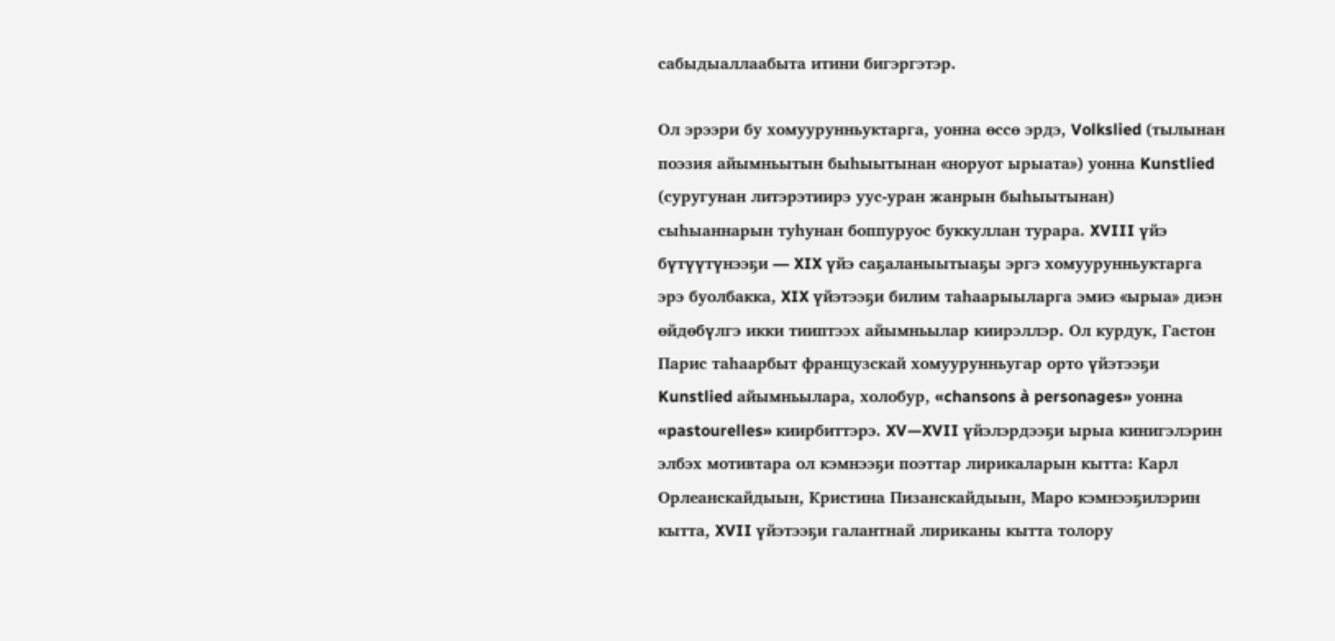сабыдыаллаабыта итини бигэргэтэр.

Ол эрээри бу хомуурунньуктарга, уонна өссө эрдэ, Volkslied (тылынан поэзия айымньытын быһыытынан «норуот ырыата») уонна Kunstlied (суругунан литэрэтиирэ уус-уран жанрын быһыытынан) сыһыаннарын туһунан боппуруос буккуллан турара. XVIII үйэ бүтүүтүнээҕи — XIX үйэ саҕаланыытыаҕы эргэ хомуурунньуктарга эрэ буолбакка, XIX үйэтээҕи билим таһаарыыларга эмиэ «ырыа» диэн өйдөбүлгэ икки тииптээх айымньылар киирэллэр. Ол курдук, Гастон Парис таһаарбыт французскай хомуурунньугар орто үйэтээҕи Kunstlied айымньылара, холобур, «chansons à personages» уонна «pastourelles» киирбиттэрэ. XV—XVII үйэлэрдээҕи ырыа кинигэлэрин элбэх мотивтара ол кэмнээҕи поэттар лирикаларын кытта: Карл Орлеанскайдыын, Кристина Пизанскайдыын, Маро кэмнээҕилэрин кытта, XVII үйэтээҕи галантнай лириканы кытта толору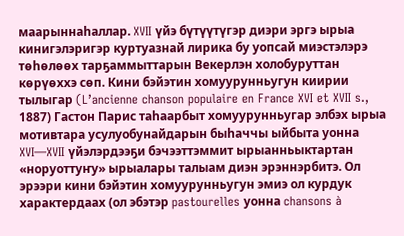маарыннаһаллар. XVII үйэ бүтүүтүгэр диэри эргэ ырыа кинигэлэригэр куртуазнай лирика бу уопсай миэстэлэрэ төһөлөөх тарҕаммыттарын Векерлэн холобуруттан көрүөххэ сөп. Кини бэйэтин хомуурунньугун киирии тылыгар (L’ancienne chanson populaire en France XVI et XVII s., 1887) Гастон Парис таһаарбыт хомуурунньугар элбэх ырыа мотивтара усулуобунайдарын быһаччы ыйбыта уонна XVI—XVII үйэлэрдээҕи бэчээттэммит ырыанньыктартан «норуоттуҥу» ырыалары талыам диэн эрэннэрбитэ. Ол эрээри кини бэйэтин хомуурунньугун эмиэ ол курдук характердаах (ол эбэтэр pastourelles уонна chansons à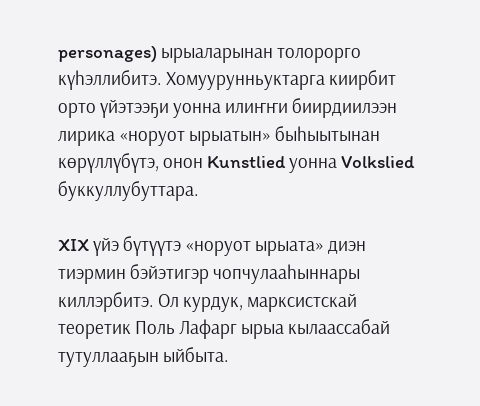personages) ырыаларынан толорорго күһэллибитэ. Хомуурунньуктарга киирбит орто үйэтээҕи уонна илиҥҥи биирдиилээн лирика «норуот ырыатын» быһыытынан көрүллүбүтэ, онон Kunstlied уонна Volkslied буккуллубуттара.

XIX үйэ бүтүүтэ «норуот ырыата» диэн тиэрмин бэйэтигэр чопчулааһыннары киллэрбитэ. Ол курдук, марксистскай теоретик Поль Лафарг ырыа кылаассабай тутуллааҕын ыйбыта.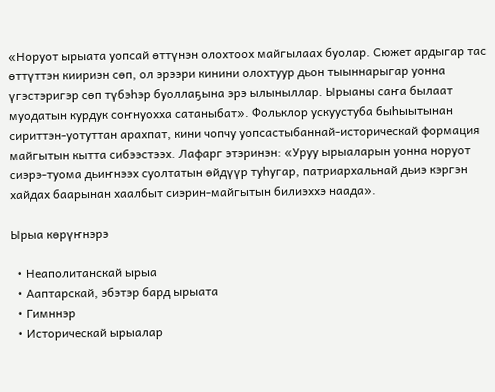«Норуот ырыата уопсай өттүнэн олохтоох майгылаах буолар. Сюжет ардыгар тас өттүттэн киириэн сөп, ол эрээри кинини олохтуур дьон тыыннарыгар уонна үгэстэригэр сөп түбэһэр буоллаҕына эрэ ылыныллар. Ырыаны саҥа былаат муодатын курдук соҥнуохха сатаныбат». Фольклор ускуустуба быһыытынан сириттэн-уотуттан арахпат, кини чопчу уопсастыбаннай-историческай формация майгытын кытта сибээстээх. Лафарг этэринэн: «Уруу ырыаларын уонна норуот сиэрэ-туома дьиҥнээх суолтатын өйдүүр туһугар, патриархальнай дьиэ кэргэн хайдах баарынан хаалбыт сиэрин-майгытын билиэххэ наада».

Ырыа көрүҥнэрэ

  • Неаполитанскай ырыа
  • Ааптарскай, эбэтэр бард ырыата
  • Гимннэр
  • Историческай ырыалар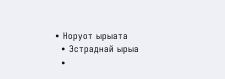• Норуот ырыата
  • Эстраднай ырыа
  •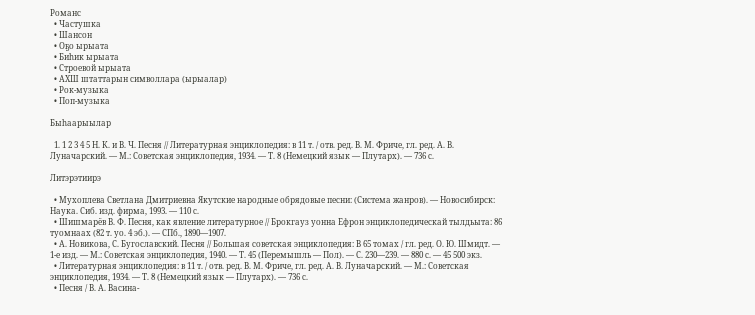Романс
  • Частушка
  • Шансон
  • Оҕо ырыата
  • Биһик ырыата
  • Строевой ырыата
  • АХШ штаттарын символлара (ырыалар)
  • Рок-музыка
  • Поп-музыка

Быһаарыылар

  1. 1 2 3 4 5 Н. К. и В. Ч. Песня // Литературная энциклопедия: в 11 т. / отв. ред. В. М. Фриче, гл. ред. А. В. Луначарский. — М.: Советская энциклопедия, 1934. — Т. 8 (Немецкий язык — Плутарх). — 736 с.

Литэрэтиирэ

  • Мухоплева Светлана Дмитриевна Якутские народные обрядовые песни: (Система жанров). — Новосибирск: Наука. Сиб. изд. фирма, 1993. — 110 с.
  • Шишмарёв В. Ф. Песня, как явление литературное // Брокгауз уонна Ефрон энциклопедическай тылдьыта: 86 туомнаах (82 т. уо. 4 эб.). — СПб., 1890—1907.
  • А. Новикова, С. Бугославский. Песня // Большая советская энциклопедия: В 65 томах / гл. ред. О. Ю. Шмидт. — 1-е изд. — М.: Советская энциклопедия, 1940. — Т. 45 (Перемышль — Пол). — С. 230—239. — 880 с. — 45 500 экз.
  • Литературная энциклопедия: в 11 т. / отв. ред. В. М. Фриче, гл. ред. А. В. Луначарский. — М.: Советская энциклопедия, 1934. — Т. 8 (Немецкий язык — Плутарх). — 736 с.
  • Песня / В. А. Васина-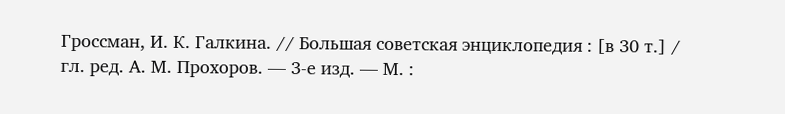Гроссман, И. К. Галкина. // Большая советская энциклопедия : [в 30 т.] / гл. ред. А. М. Прохоров. — 3-е изд. — М. :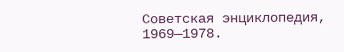Советская энциклопедия, 1969—1978.